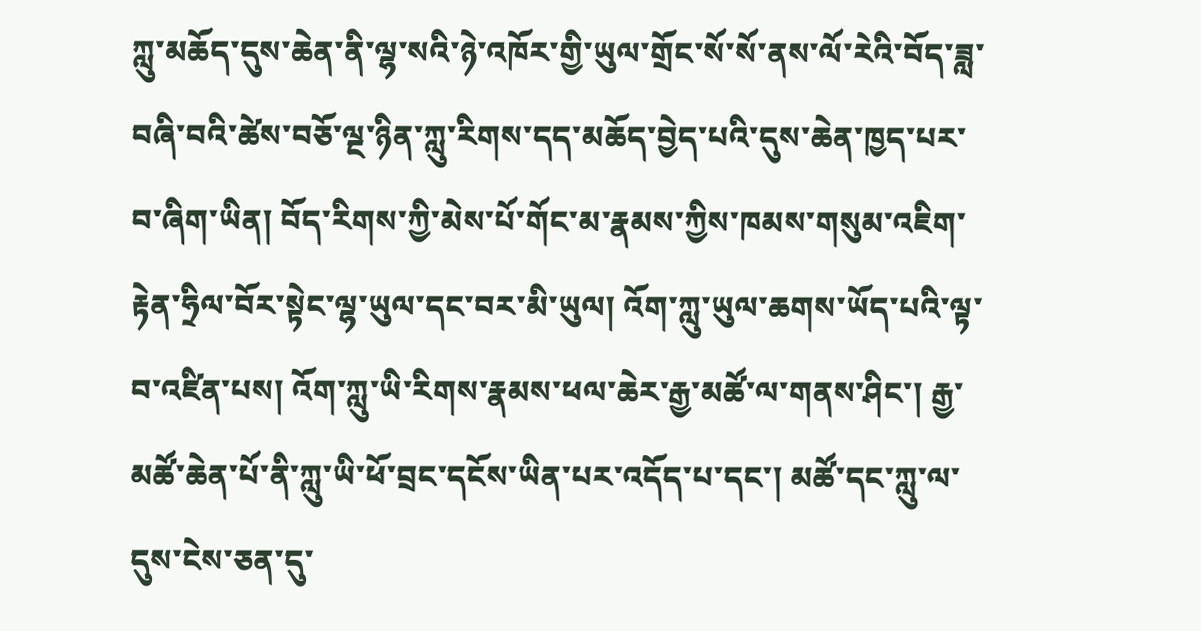ཀླུ་མཆོད་དུས་ཆེན་ནི་ལྷ་སའི་ཉེ་འཁོར་གྱི་ཡུལ་གྲོང་སོ་སོ་ནས་ལོ་རེའི་བོད་ཟླ་བཞི་བའི་ཚེས་བཅོ་ལྔ་ཉིན་ཀླུ་རིགས་དད་མཆོད་བྱེད་པའི་དུས་ཆེན་ཁྱད་པར་བ་ཞིག་ཡིན། བོད་རིགས་ཀྱི་མེས་པོ་གོང་མ་རྣམས་ཀྱིས་ཁམས་གསུམ་འཇིག་རྟེན་ཧྲིལ་བོར་སྟེང་ལྷ་ཡུལ་དང་བར་མི་ཡུལ། འོག་ཀླུ་ཡུལ་ཆགས་ཡོད་པའི་ལྟ་བ་འཛིན་པས། འོག་ཀླུ་ཡི་རིགས་རྣམས་ཕལ་ཆེར་རྒྱ་མཚོ་ལ་གནས་ཤིང་། རྒྱ་མཚོ་ཆེན་པོ་ནི་ཀླུ་ཡི་ཕོ་བྲང་དངོས་ཡིན་པར་འདོད་པ་དང་། མཚོ་དང་ཀླུ་ལ་དུས་ངེས་ཅན་དུ་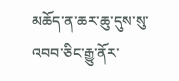མཆོད་ན་ཆར་ཆུ་དུས་སུ་འབབ་ཅིང་རྒྱུ་ནོར་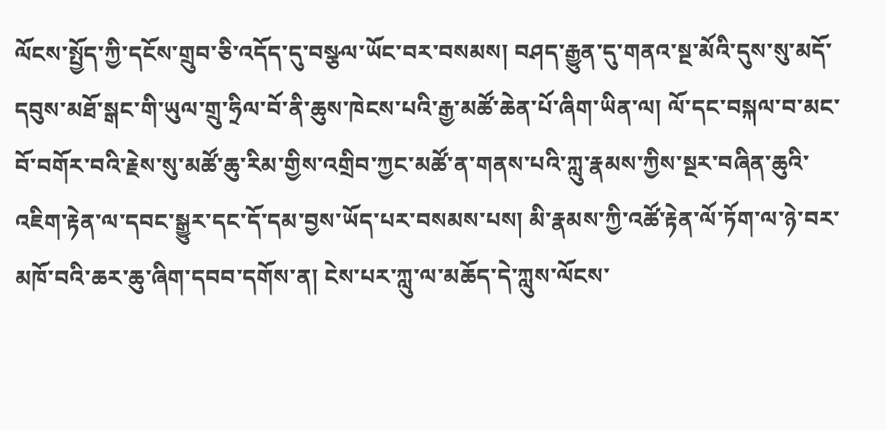ལོངས་སྤྱོད་ཀྱི་དངོས་གྲུབ་ཅི་འདོད་དུ་བསྩལ་ཡོང་བར་བསམས། བཤད་རྒྱུན་དུ་གནའ་སྔ་མོའི་དུས་སུ་མདོ་དབུས་མཐོ་སྒང་གི་ཡུལ་གྲུ་ཧྲིལ་བོ་ནི་ཆུས་ཁེངས་པའི་རྒྱ་མཚོ་ཆེན་པོ་ཞིག་ཡིན་ལ། ལོ་དང་བསྐལ་བ་མང་བོ་བགོར་བའི་རྗེས་སུ་མཚོ་ཆུ་རིམ་གྱིས་འགྲིབ་ཀྱང་མཚོ་ན་གནས་པའི་ཀླུ་རྣམས་ཀྱིས་སྔར་བཞིན་ཆུའི་འཇིག་རྟེན་ལ་དབང་སྒྱུར་དང་དོ་དམ་བྱས་ཡོད་པར་བསམས་པས། མི་རྣམས་ཀྱི་འཚོ་རྟེན་ལོ་ཏོག་ལ་ཉེ་བར་མཁོ་བའི་ཆར་ཆུ་ཞིག་དབབ་དགོས་ན། ངེས་པར་ཀླུ་ལ་མཆོད་དེ་ཀླུས་ལོངས་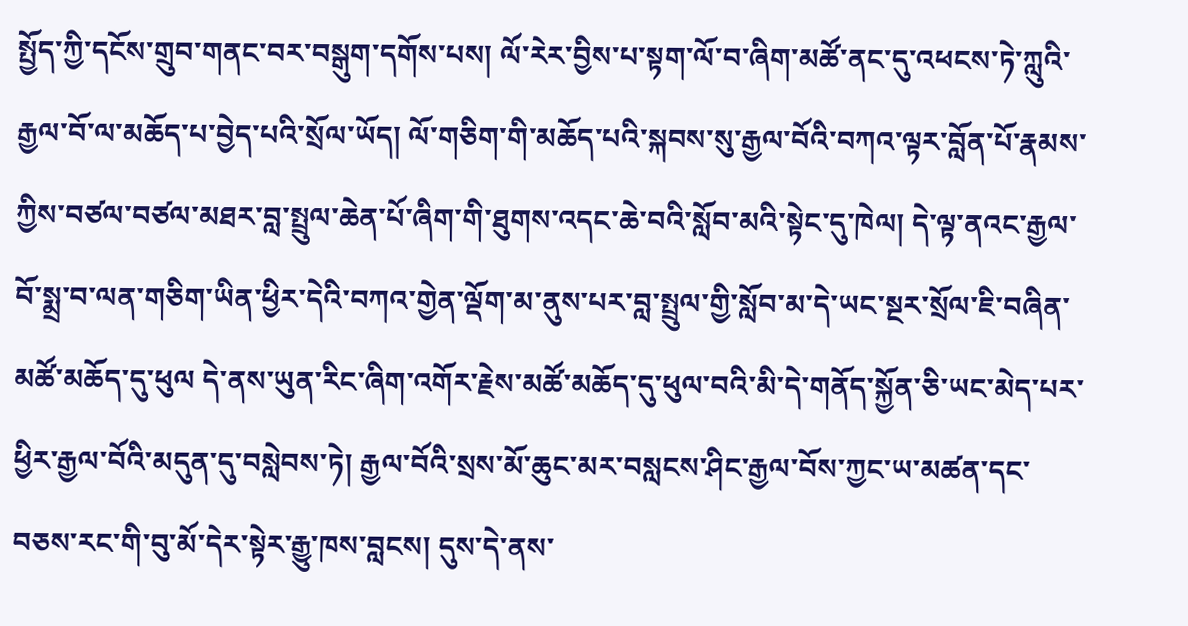སྤྱོད་ཀྱི་དངོས་གྲུབ་གནང་བར་བསྒུག་དགོས་པས། ལོ་རེར་བྱིས་པ་སྟག་ལོ་བ་ཞིག་མཚོ་ནང་དུ་འཕངས་ཏེ་ཀླུའི་རྒྱལ་བོ་ལ་མཆོད་པ་བྱེད་པའི་སྲོལ་ཡོད། ལོ་གཅིག་གི་མཆོད་པའི་སྐབས་སུ་རྒྱལ་བོའི་བཀའ་ལྟར་བློན་པོ་རྣམས་ཀྱིས་བཙལ་བཙལ་མཐར་བླ་སྤྲུལ་ཆེན་པོ་ཞིག་གི་ཐུགས་འདང་ཆེ་བའི་སློབ་མའི་སྟེང་དུ་ཁེལ། དེ་ལྟ་ནའང་རྒྱལ་བོ་སྨྲ་བ་ལན་གཅིག་ཡིན་ཕྱིར་དེའི་བཀའ་གྱེན་ལྡོག་མ་ནུས་པར་བླ་སྤྲུལ་གྱི་སློབ་མ་དེ་ཡང་སྔར་སྲོལ་ཇི་བཞིན་མཚོ་མཆོད་དུ་ཕུལ དེ་ནས་ཡུན་རིང་ཞིག་འགོར་རྗེས་མཚོ་མཆོད་དུ་ཕུལ་བའི་མི་དེ་གནོད་སྐྱོན་ཅི་ཡང་མེད་པར་ཕྱིར་རྒྱལ་བོའི་མདུན་དུ་བསླེབས་ཏེ། རྒྱལ་བོའི་སྲས་མོ་ཆུང་མར་བསླངས་ཤིང་རྒྱལ་བོས་ཀྱང་ཡ་མཚན་དང་བཅས་རང་གི་བུ་མོ་དེར་སྟེར་རྒྱུ་ཁས་བླངས། དུས་དེ་ནས་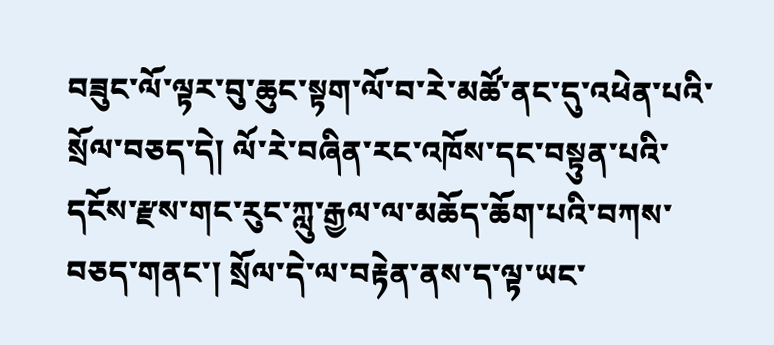བཟུང་ལོ་ལྟར་བུ་ཆུང་སྟག་ལོ་བ་རེ་མཚོ་ནང་དུ་འཕེན་པའི་སྲོལ་བཅད་དེ། ལོ་རེ་བཞིན་རང་འཁོས་དང་བསྟུན་པའི་དངོས་རྫས་གང་རུང་ཀླུ་རྒྱལ་ལ་མཆོད་ཆོག་པའི་བཀས་བཅད་གནང་། སྲོལ་དེ་ལ་བརྟེན་ནས་ད་ལྟ་ཡང་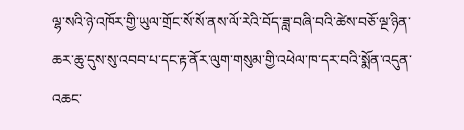ལྷ་སའི་ཉེ་འཁོར་གྱི་ཡུལ་གྲོང་སོ་སོ་ནས་ལོ་རེའི་བོད་ཟླ་བཞི་བའི་ཚེས་བཅོ་ལྔ་ཉིན་ཆར་ཆུ་དུས་སུ་འབབ་པ་དང་རྟ་ནོར་ལུག་གསུམ་གྱི་འཕེལ་ཁ་དར་བའི་སྨོན་འདུན་འཆང་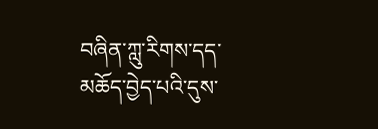བཞིན་ཀླུ་རིགས་དད་མཆོད་བྱེད་པའི་དུས་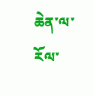ཆེན་ལ་རོལ་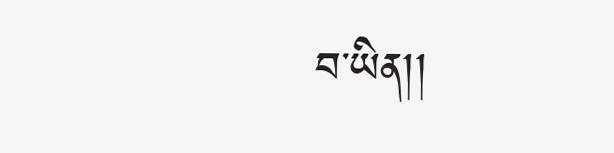བ་ཡིན།།